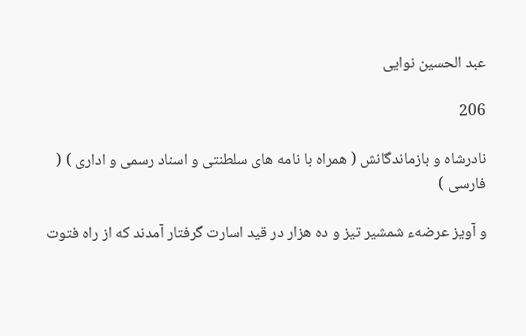عبد الحسين نوايى

206

نادرشاه و بازماندگانش ( همراه با نامه هاى سلطنتى و اسناد رسمى و ادارى ) ( فارسى )

و آويز عرضهء شمشير تيز و ده هزار در قيد اسارت گرفتار آمدند كه از راه فتوت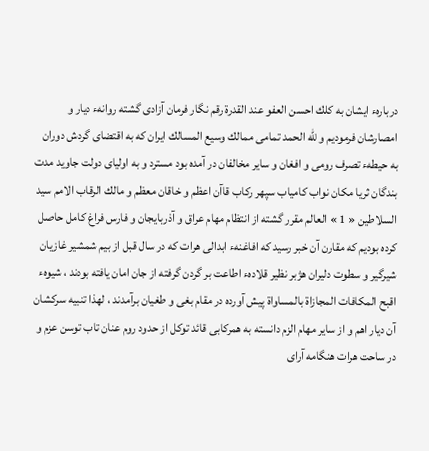دربارهء ايشان به كلك احسن العفو عند القدرة رقم نگار فرمان آزادى گشته روانهء ديار و امصارشان فرموديم و للّه الحمد تمامى ممالك وسيع المسالك ايران كه به اقتضاى گردش دوران به حيطهء تصرف رومى و افغان و ساير مخالفان در آمده بود مسترد و به اولياى دولت جاويد مدت بندگان ثريا مكان نواب كامياب سپهر ركاب قاآن اعظم و خاقان معظم و مالك الرقاب الامم سيد السلاطين « 1 » العالم مقرر گشته از انتظام مهام عراق و آذربايجان و فارس فراغ كامل حاصل كرده بوديم كه مقارن آن خبر رسيد كه افاغنهء ابدالى هرات كه در سال قبل از بيم شمشير غازيان شيرگير و سطوت دليران هژبر نظير قلادهء اطاعت بر گردن گرفته از جان امان يافته بودند ، شيوهء اقبح المكافات المجازاة بالمساواة پيش آورده در مقام بغى و طغيان برآمدند ، لهذا تنبيه سركشان آن ديار اهم و از ساير مهام الزم دانسته به همركابى قائد توكل از حدود روم عنان تاب توسن عزم و در ساحت هرات هنگامه آراى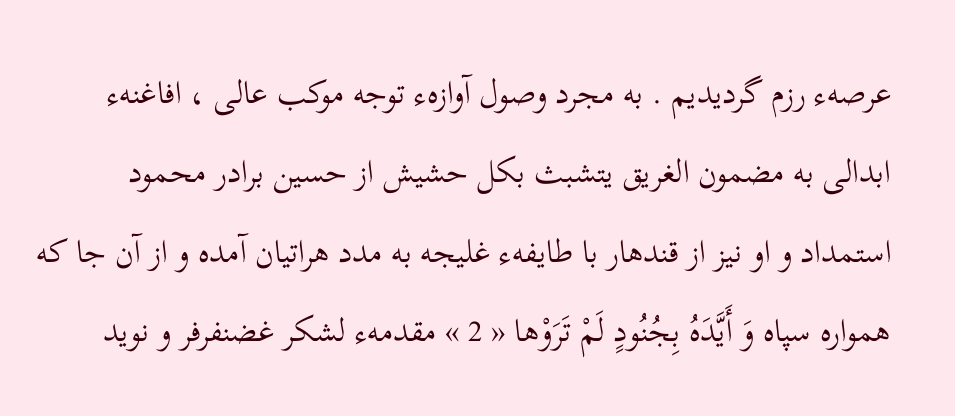عرصهء رزم گرديديم . به مجرد وصول آوازهء توجه موكب عالى ، افاغنهء ابدالى به مضمون الغريق يتشبث بكل حشيش از حسين برادر محمود استمداد و او نيز از قندهار با طايفهء غليجه به مدد هراتيان آمده و از آن جا كه همواره سپاه وَ أَيَّدَهُ بِجُنُودٍ لَمْ تَرَوْها « 2 » مقدمهء لشكر غضنفرفر و نويد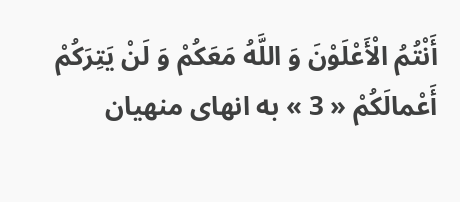أَنْتُمُ الْأَعْلَوْنَ وَ اللَّهُ مَعَكُمْ وَ لَنْ يَتِرَكُمْ أَعْمالَكُمْ « 3 » به انهاى منهيان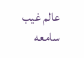عالم غيب سامعه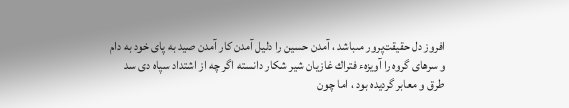افروز دل حقيقت‌پرور مىباشد ، آمدن حسين را دليل آمدن كار آمدن صيد به پاى خود به دام و سرهاى گروه را آويزهء فتراك غازيان شير شكار دانسته اگر چه از اشتداد سپاه دى سد طرق و معابر گرديده بود ، اما چون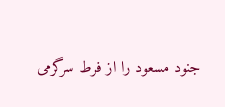جنود مسعود را از فرط سرگرمى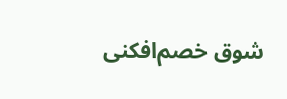شوق خصم‌افكنى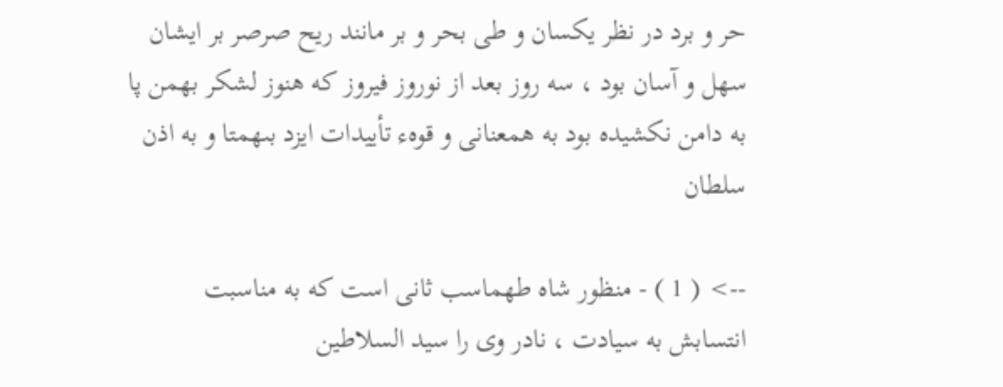حر و برد در نظر يكسان و طى بحر و بر مانند ريح صرصر بر ايشان سهل و آسان بود ، سه روز بعد از نوروز فيروز كه هنوز لشكر بهمن پا به دامن نكشيده بود به همعنانى و قوهء تأييدات ايزد بىهمتا و به اذن سلطان

--> ( 1 ) - منظور شاه طهماسب ثانى است كه به مناسبت انتسابش به سيادت ، نادر وى را سيد السلاطين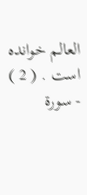العالم خوانده است . ( 2 ) - سورة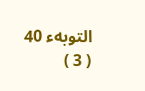التوبهء 40 ( 3 )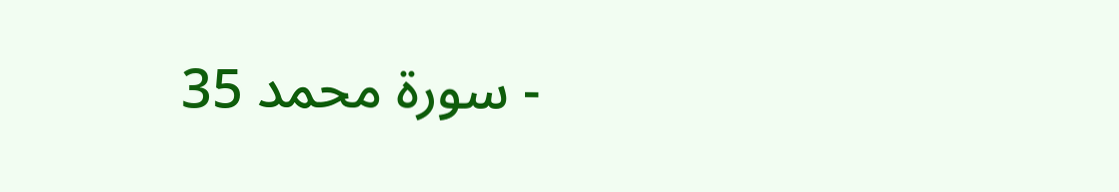- سورة محمد 35